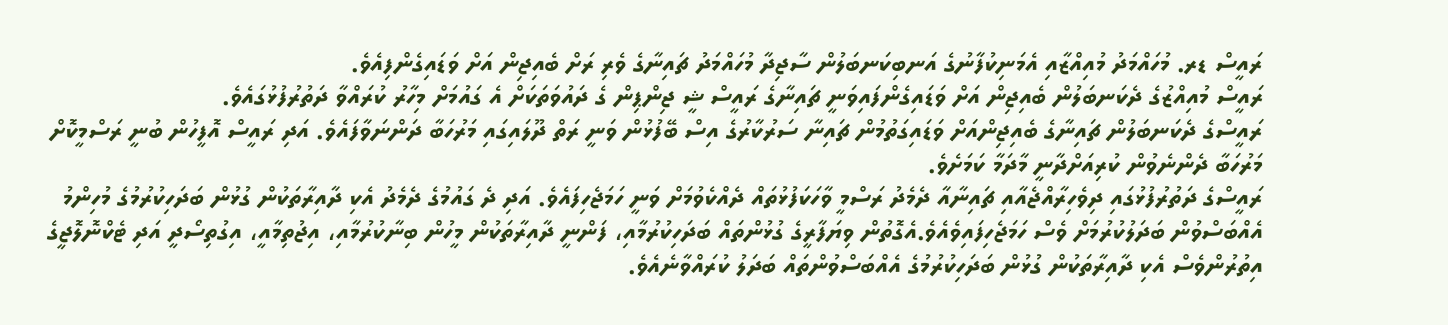ރައީސް ޑރ. މުހައްމަދު މުއިއްޒާއި އެމަނިކުފާނުގެ އަނބިކަނބަލުން ސާޖިދާ މުހައްމަދު ޗައިނާގެ ވެރި ރަށް ބެއިޖިން އަށް ވަޑައިގެންފިއެވެ.
ރައީސް މުއިއްޒުގެ ދެކަނބަލުން ބެއިޖިން އަށް ވަޑައިގެންފައިވަނީ ޗައިނާގެ ރައީސް ޝީ ޖިންޕިން ގެ ދައުވަތަކަށް އެ ގައުމަށް މިހާރު ކުރައްވާ ދަތުރުފުޅުގައެވެ.
ރައީސްގެ ދެކަނބަލުން ޗައިނާގެ ބެއިޖިންއަށް ވަޑައިގަތުމުން ޗައިނާ ސަރުކާރުގެ އިސް ބޭފުޅުން ވަނީ ރަތް ދޫލައިގައި މަރުހަބާ ދަންނަވާފައެވެ. އަދި ރައީސް އޮފީހުން ބުނީ ރަސްމީކޮށް މަރުހަބާ ދެންނެވުން ކުރިއަށްދާނީ މާދަމާ ކަމަށެވެ.
ރައީސްގެ ދަތުރުފުޅުގައި ދިވެހިރާއްޖެއާއި ޗައިނާއާ ދެމެދު ރަސްމީ ވާހަކަފުޅުތައް ދެއްކެވުމަށް ވަނީ ހަމަޖެހިފައެވެ. އަދި ދެ ގައުމުގެ ދެމެދު އެކި ދާއިރާތަކުން ގުޅުން ބަދަހިކުރުމުގެ މުހިންމު އެއްބަސްވުން ބަދަލުކުރުމަށް ވެސް ހަމަޖެހިފައިވެއެވެ.އެގޮތުން ވިޔަފާރީގެ ގުޅުންތައް ބަދަހިކުރުމާއި، ފަންނީ ދާއިރާތަކުން މީހުން ބިނާކުރުމާއި، އިޖުތިމާއީ، އިގުތިސޯދީ އަދި ޓެކްނޮލޮޖީގެ އިތުރުންވެސް އެކި ދާއިރާތަކުން ގުޅުން ބަދަހިކުރުމުގެ އެއްބަސްވުންތައް ބަދަލު ކުރައްވާނެއެވެ.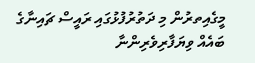މީގެއިތރުން މި ދަތުރުފުޅުގައި ރައީސް ޗައިނާގެ ބައެއް ވިޔަފާރިވެރިންނާ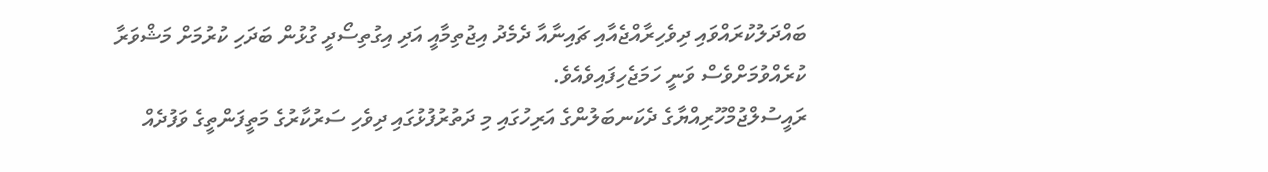ބައްދަލުކުރައްވައި ދިވެހިރާއްޖެއާއި ޗައިނާއާ ދެމެދު އިޖުތިމާއީ އަދި އިގުތިސޯދީ ގުޅުން ބަދަހި ކުރުމަށް މަޝްވަރާ ކުރެއްވުމަށްވެސް ވަނީ ހަމަޖެހިފައިވެއެވެ.
ރައީސުލްޖުމްހޫރިއްޔާގެ ދެކަނބަލުންގެ އަރިހުގައި މި ދަތުރުފުޅުގައި ދިވެހި ސަރުކާރުގެ މަތީފަންތީގެ ވަފުދެއް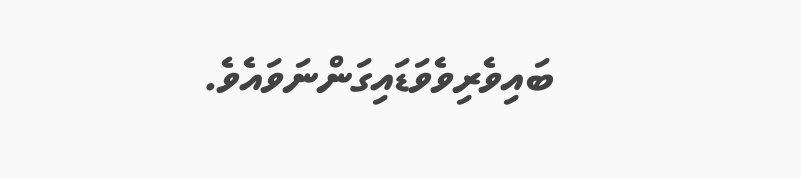ބައިވެރިވެވަޑައިގަންނަވައެވެ.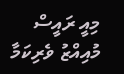މިއީ ރައީސް މުއިއްޒު ވެރިކަމާ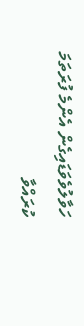ހަވާލުވެވަޑައިގެން އެންމެ ފުރަތަމަ ކުރައްވާ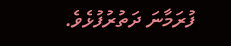ފުރަމާނަ ދަތުރުފުޅެވެ.